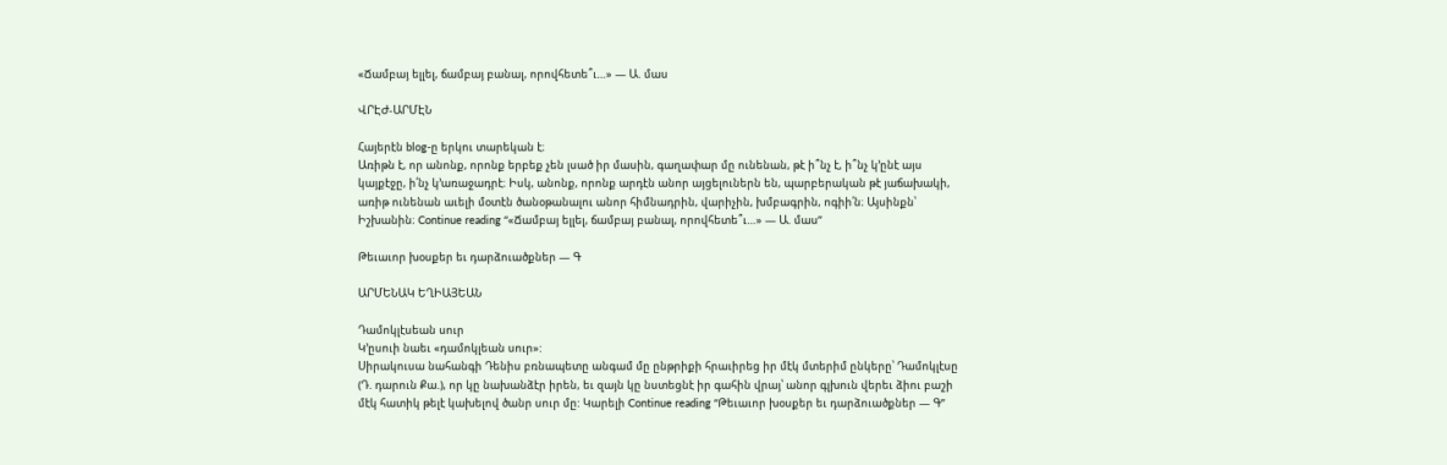«Ճամբայ ելլել, ճամբայ բանալ, որովհետե՞ւ…» — Ա. մաս

ՎՐԷԺ-ԱՐՄԷՆ

Հայերէն blog-ը երկու տարեկան է։
Առիթն է, որ անոնք, որոնք երբեք չեն լսած իր մասին, գաղափար մը ունենան, թէ ի՞նչ է, ի՞նչ կ՚ընէ այս կայքէջը, ի՛նչ կ՚առաջադրէ։ Իսկ, անոնք, որոնք արդէն անոր այցելուներն են, պարբերական թէ յաճախակի, առիթ ունենան աւելի մօտէն ծանօթանալու անոր հիմնադրին, վարիչին, խմբագրին, ոգիի՛ն։ Այսինքն՝ Իշխանին։ Continue reading “«Ճամբայ ելլել, ճամբայ բանալ, որովհետե՞ւ…» — Ա. մաս”

Թեւաւոր խօսքեր եւ դարձուածքներ — Գ

ԱՐՄԵՆԱԿ ԵՂԻԱՅԵԱՆ

Դամոկլէսեան սուր
Կ՚ըսուի նաեւ «դամոկլեան սուր»:
Սիրակուսա նահանգի Դենիս բռնապետը անգամ մը ընթրիքի հրաւիրեց իր մէկ մտերիմ ընկերը՝ Դամոկլէսը (Դ. դարուն Քա.), որ կը նախանձէր իրեն, եւ զայն կը նստեցնէ իր գահին վրայ՝ անոր գլխուն վերեւ ձիու բաշի մէկ հատիկ թելէ կախելով ծանր սուր մը: Կարելի Continue reading “Թեւաւոր խօսքեր եւ դարձուածքներ — Գ”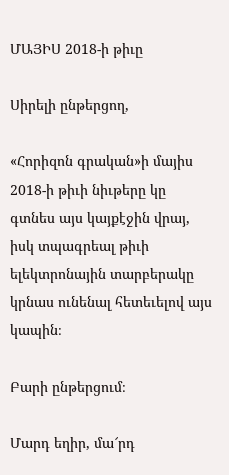ՄԱՅԻՍ 2018-ի թիւը

Սիրելի ընթերցող,

«Հորիզոն գրական»ի մայիս 2018-ի թիւի նիւթերը կը գտնես այս կայքէջին վրայ, իսկ տպագրեալ թիւի ելեկտրոնային տարբերակը կրնաս ունենալ հետեւելով այս կապին։

Բարի ընթերցում։

Մարդ եղիր, մա՜րդ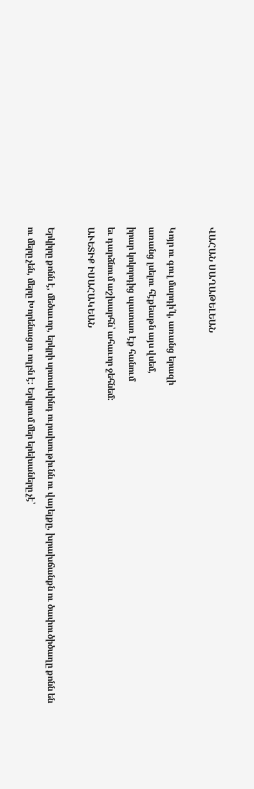ՎԱՀԱՆ ՍԱՂԱԹԵԼԵԱՆ

Կոյր ու գուլ մարդի՛կ, առանց երազի
առանց լսելու հէքեաթն այս վսեմ,
իրար կոկորդից պատառ էք հանում
եւ դարձնում աշխարհն՝ ահաւոր ջեհնեմ:
ԱՒԵՏԻՔ ԻՍԱՀԱԿԵԱՆ

Երկիրը քոնն է, մեծաւոր, երկրի սրտախինդ ուրախութիւնն ու վայելքը, խրախճանքն ու ծափուծիծաղը քոնն են ու մերը չեն, մերը Խորենացու ողբն է: Երկրում մեր երեխաները չէ՝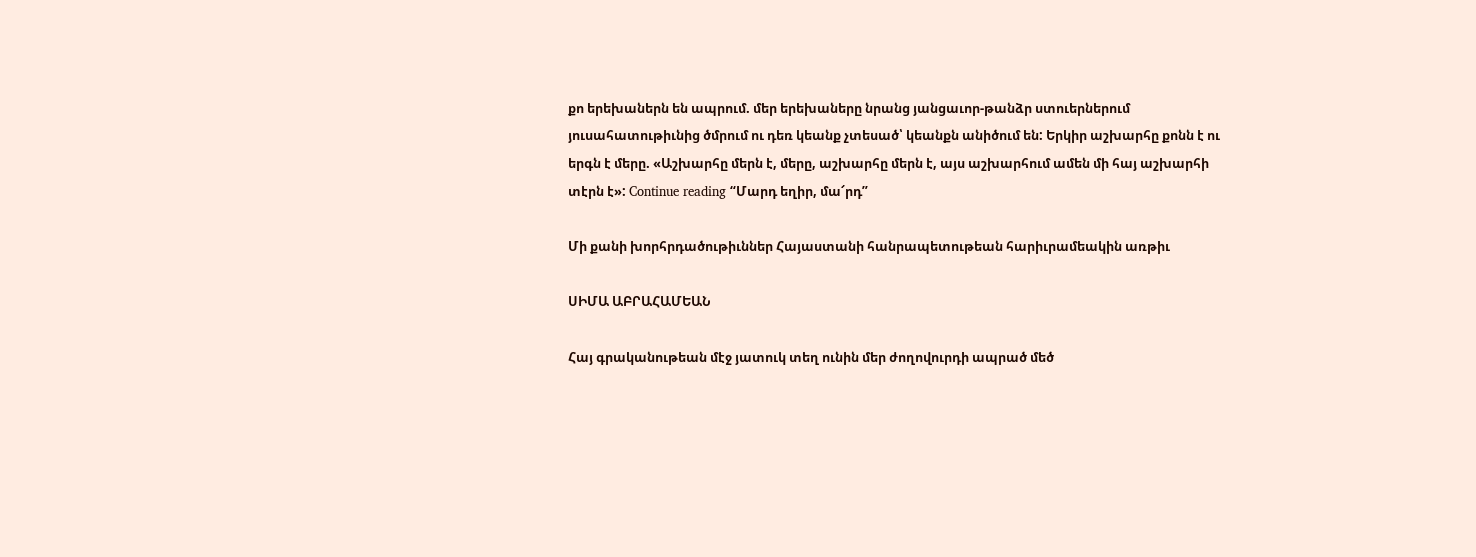քո երեխաներն են ապրում. մեր երեխաները նրանց յանցաւոր-թանձր ստուերներում յուսահատութիւնից ծմրում ու դեռ կեանք չտեսած՝ կեանքն անիծում են: Երկիր աշխարհը քոնն է ու երգն է մերը. «Աշխարհը մերն է, մերը, աշխարհը մերն է, այս աշխարհում ամեն մի հայ աշխարհի տէրն է»: Continue reading “Մարդ եղիր, մա՜րդ”

Մի քանի խորհրդածութիւններ Հայաստանի հանրապետութեան հարիւրամեակին առթիւ

ՍԻՄԱ ԱԲՐԱՀԱՄԵԱՆ

Հայ գրականութեան մէջ յատուկ տեղ ունին մեր ժողովուրդի ապրած մեծ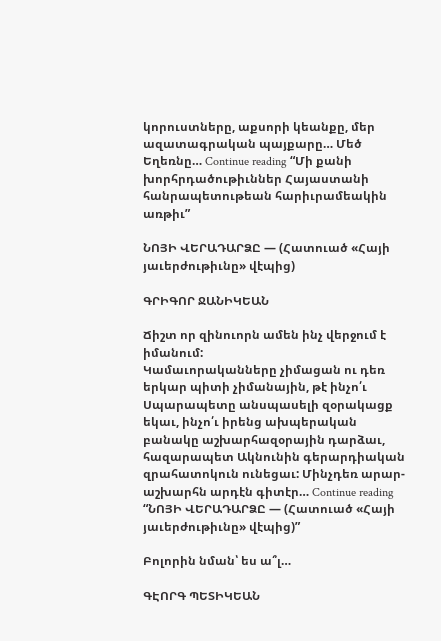կորուստները, աքսորի կեանքը, մեր ազատագրական պայքարը… Մեծ Եղեռնը… Continue reading “Մի քանի խորհրդածութիւններ Հայաստանի հանրապետութեան հարիւրամեակին առթիւ”

ՆՈՅԻ ՎԵՐԱԴԱՐՁԸ — (Հատուած «Հայի յաւերժութիւնը» վէպից)

ԳՐԻԳՈՐ ՋԱՆԻԿԵԱՆ

Ճիշտ որ զինուորն ամեն ինչ վերջում է իմանում:
Կամաւորականները չիմացան ու դեռ երկար պիտի չիմանային, թէ ինչո՛ւ Սպարապետը անսպասելի զօրակացք եկաւ, ինչո՛ւ իրենց ախպերական բանակը աշխարհազօրային դարձաւ, հազարապետ Ակնունին գերարդիական զրահատոկուն ունեցաւ: Մինչդեռ արար-աշխարհն արդէն գիտէր… Continue reading “ՆՈՅԻ ՎԵՐԱԴԱՐՁԸ — (Հատուած «Հայի յաւերժութիւնը» վէպից)”

Բոլորին նման՝ ես ա՞լ…

ԳԷՈՐԳ ՊԵՏԻԿԵԱՆ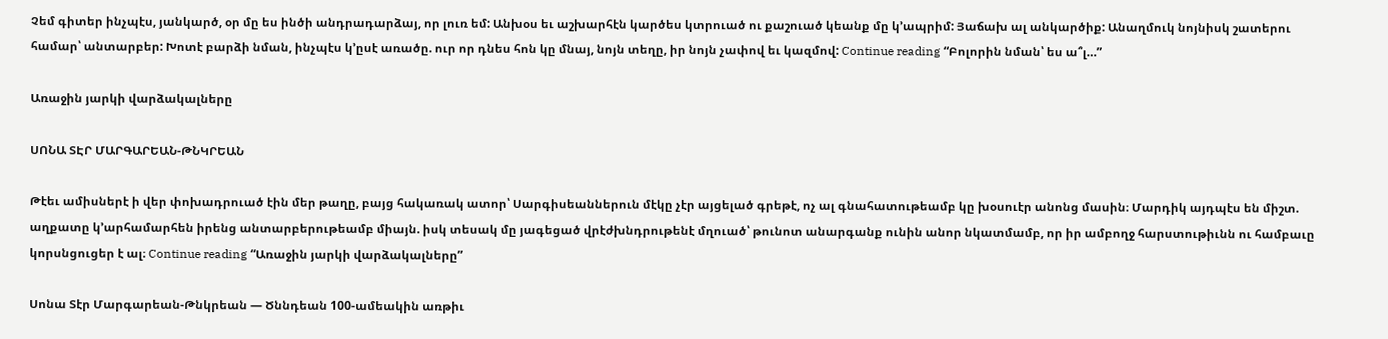Չեմ գիտեր ինչպէս, յանկարծ, օր մը ես ինծի անդրադարձայ, որ լուռ եմ: Անխօս եւ աշխարհէն կարծես կտրուած ու քաշուած կեանք մը կ՚ապրիմ: Յաճախ ալ անկարծիք: Անաղմուկ նոյնիսկ շատերու համար՝ անտարբեր: Խոտէ բարձի նման, ինչպէս կ՚ըսէ առածը. ուր որ դնես հոն կը մնայ, նոյն տեղը, իր նոյն չափով եւ կազմով: Continue reading “Բոլորին նման՝ ես ա՞լ…”

Առաջին յարկի վարձակալները

ՍՈՆԱ ՏԷՐ ՄԱՐԳԱՐԵԱՆ-ԹՆԿՐԵԱՆ

Թէեւ ամիսներէ ի վեր փոխադրուած էին մեր թաղը, բայց հակառակ ատոր՝ Սարգիսեաններուն մէկը չէր այցելած գրեթէ, ոչ ալ գնահատութեամբ կը խօսուէր անոնց մասին։ Մարդիկ այդպէս են միշտ. աղքատը կ՚արհամարհեն իրենց անտարբերութեամբ միայն. իսկ տեսակ մը յագեցած վրէժխնդրութենէ մղուած՝ թունոտ անարգանք ունին անոր նկատմամբ, որ իր ամբողջ հարստութիւնն ու համբաւը կորսնցուցեր է ալ։ Continue reading “Առաջին յարկի վարձակալները”

Սոնա Տէր Մարգարեան-Թնկրեան — Ծննդեան 100-ամեակին առթիւ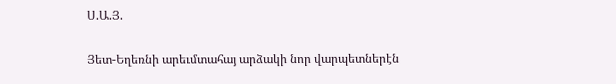Ս.Ա.Յ.

Յետ-Եղեռնի արեւմտահայ արձակի նոր վարպետներէն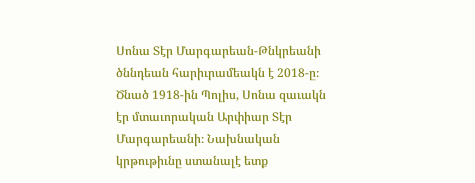Սոնա Տէր Մարգարեան-Թնկրեանի ծննդեան հարիւրամեակն է 2018-ը։
Ծնած 1918-ին Պոլիս, Սոնա զաւակն էր մտաւորական Արփիար Տէր Մարգարեանի։ Նախնական կրթութիւնը ստանալէ ետք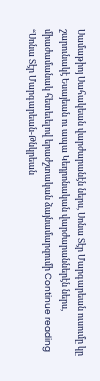Սամաթիոյ Սահակեան վարժարանէն ներս, Սոնա Տէր Մարգարեան ուսումը կը շարունակէ Եսայեան ու ապա Կեդրոնական վարժարաններէն ներս, միաժամանակ հետեւելով երաժշտական ձայնամարզումի Continue reading “Սոնա Տէր Մարգարեան-Թնկրեան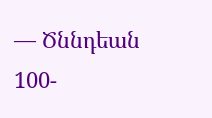— Ծննդեան 100-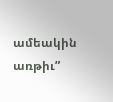ամեակին առթիւ”